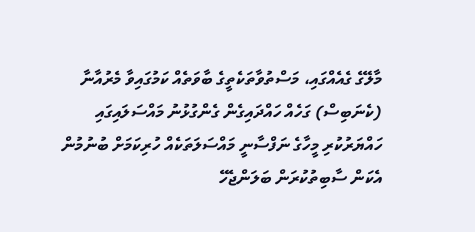މާލޭގެ ގެއެއްގައި، މަސްތުވާތަކެތީގެ ބާވަތެއް ކަމުގައިވާ މެރުއާނާ (ކެނަބިސް) ގަހެއް ހައްދައިގެން ގެންގުޅުނު މައްސަލައިގައި ހައްޔަރުކުރި މީހާގެ ނަފްސާނީ މައްސަލަތަކެއް ހުރިކަމަށް ބުނުމުން އެކަން ސާބިތުކުރަން ބަލަންޖެހޭ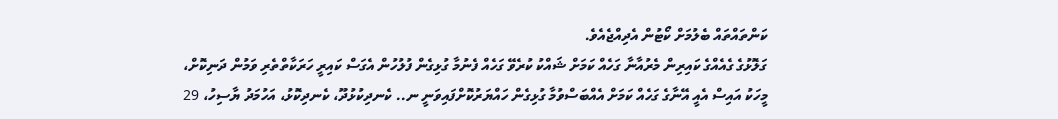ކަންތައްތައް ބެލުމަށް ކޯޓުން އެދިއްޖެއެވެ.
ގަލޮޅުގެ ގެއެއްގެ ކައިރިން މެރުއާނާ ގަހެއް ކަމަށް ޝައްކު ކުރެވޭ ގަހެއް ފެނުމާ ގުޅިގެން ފުލުހުން އެގަސް ކައިރީ ހަރަކާތްތެރި ވަމުން ދަނިކޮށް، މީހަކު އައިސް އެއީ އޭނާގެ ގަހެއް ކަމަށް އެއްބަސްވުމާ ގުޅިގެން ހައްޔަރުކޮށްފައިވަނީ ނ.. ކެނދިކުޅުދޫ، ކެނދިކޮޅު، އަހުމަދު ޔާސިހު، 29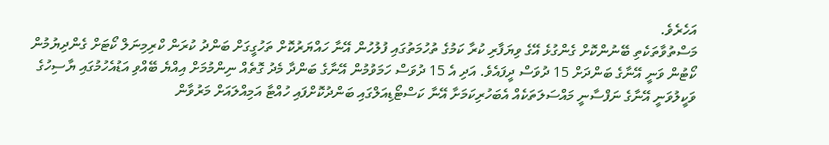އަހެރެވެ.
މަސްތުވާތަކެތި ބޭނުންކޮށް ގެންގުޅެ އޭގެ ވިޔަފާރި ކުރާ ކަމުގެ ތުހުމަތުގައި ފުލުހުން އޭނާ ހައްޔަރުކޮށް ތަހުގީގަށް ބަންދު ކުރަން ކްރިމިނަލް ކޯޓަށް ގެންދިޔުމުން ކޯޓުން ވަނީ އޭނާގެ ބަންދަށް 15 ދުވަސް ދީފައެވެ. އަދި އެ 15 ދުވަސް ހަމަވުމުން އޭނާގެ ބަންދާ މެދު ގޮތެއް ނިންމުމަށް އިއްޔެ ބޭއްވި އަޑުއެހުމުގައި ޔާސިހުގެ ވަކީލުވަނީ އޭނާގެ ނަފްސާނީ މައްސަލަތަކެއް އެބަހުރިކަމަށާ އޭނާ ކަސްޓޯޑިއަލްގައި ބަންދުކޮށްފައި ހުއްޓާ އަމިއްލައަށް މަރުވާން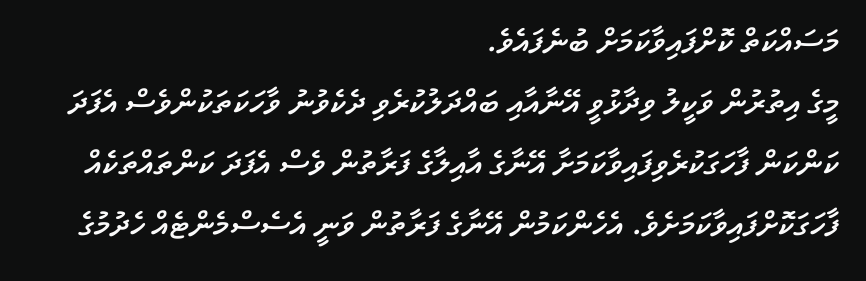މަސައްކަތް ކޮށްފައިވާކަމަށް ބުނެފައެވެ.
މީގެ އިތުރުން ވަކީލު ވިދާޅުވީ އޭނާއާއި ބައްދަލުކުރެވި ދެކެވުނު ވާހަކަތަކުންވެސް އެފަދަ ކަންކަން ފާހަގަކުރެވިފައިވާކަމަށާ އޭނާގެ އާއިލާގެ ފަރާތުން ވެސް އެފަދަ ކަންތައްތަކެއް ފާހަގަކޮށްފައިވާކަމަށެވެ. އެހެންކަމުން އޭނާގެ ފަރާތުން ވަނީ އެސެސްމެންޓެއް ހެދުމުގެ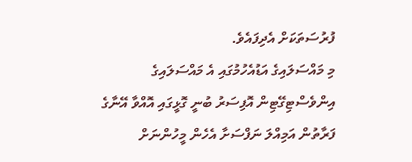ފުރުސަތަކަށް އެދިފައެވެ.
މި މައްސަލައިގެ އަޑުއެހުމުގައި އެ މައްސަލައިގެ އިންވެސްޓިގޭޓިން އޮފިސަރު ބުނީ ގޮޅީގައި އޮއްވާ އޭނާގެ ފަރާތުން އަމިއްލަ ނަފްސަށާ އެހެން މީހުންނަށް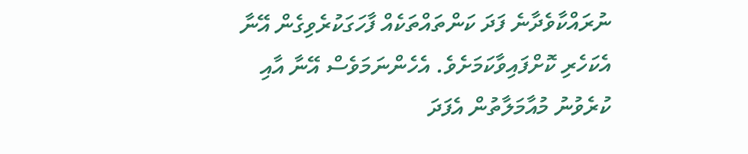ނުރައްކާވެދާނެ ފަދަ ކަންތައްތަކެއް ފާހަގަކުރެވިގެން އޭނާ އެކަހެރި ކޮށްފައިވާކަމަށެވެ. އެހެންނަމަވެސް އޭނާ އާއި ކުރެވުނު މުއާމަލާތުން އެފަދަ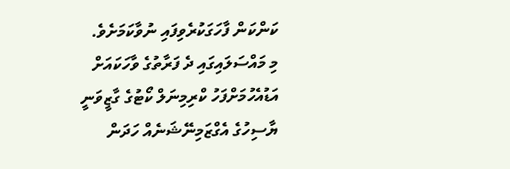ކަންކަން ފާހަގަކުރެވިފައި ނުވާކަމަށެވެ.
މި މައްސަލައިގައި ދެ ފަރާތުގެ ވާހަކައަށް އަޑުއެހުމަށްފަހު ކްރިމިނަލް ކޯޓުގެ ގާޒީވަނީ ޔާސިހުގެ އެގްޒަމިނޭޝަނެއް ހަދަން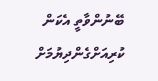ބޭނުންވާތީ އެކަން ކުރިއަށްގެންދިޔުމަށް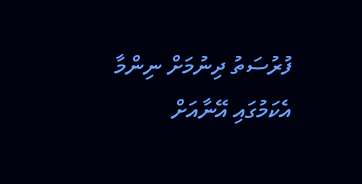ފުރުސަތު ދިނުމަށް ނިންމާ އެކަމުގައި އޭނާއަށް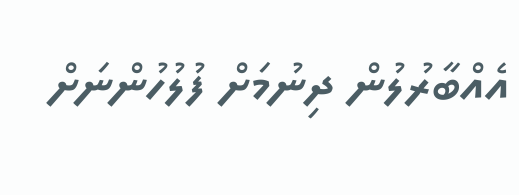އެއްބާރުލުން ދިނުމަށް ފުލުހުންނަށް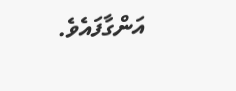އަންގާފައެވެ.